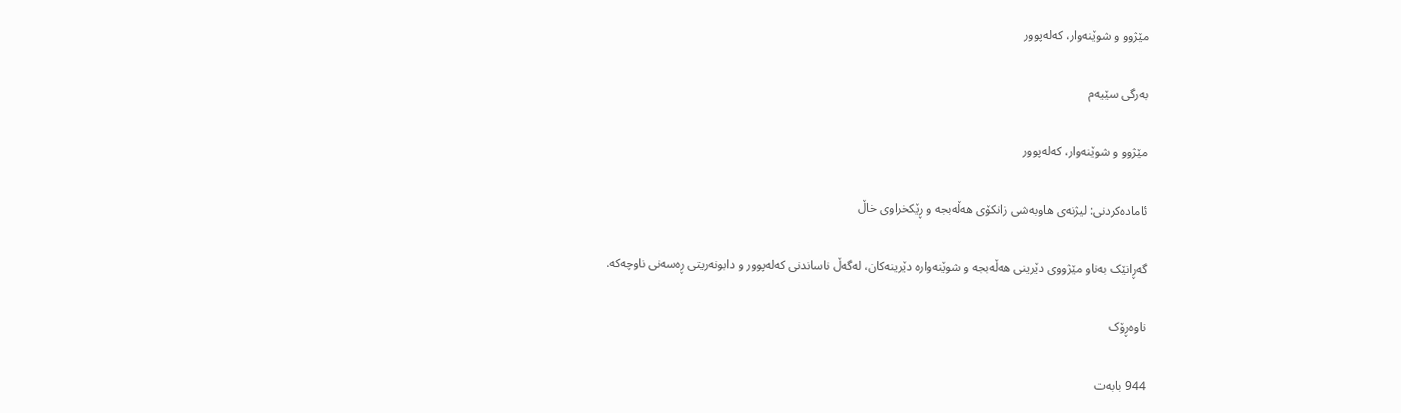مێژوو و شوێنەوار، کەلەپوور

بەرگی سێیەم

مێژوو و شوێنەوار، کەلەپوور

ئامادەکردنی: لیژنه‌ی هاوبه‌شی زانكۆی هه‌ڵه‌بجه‌ و ڕێكخراوی خاڵ

گەڕانێک بەناو مێژووی دێرینی هەڵەبجە و شوێنەوارە دێرینەکان، لەگەڵ ناساندنی کەلەپوور و دابونەریتی ڕەسەنی ناوچەکە.

ناوەڕۆک

944 بابەت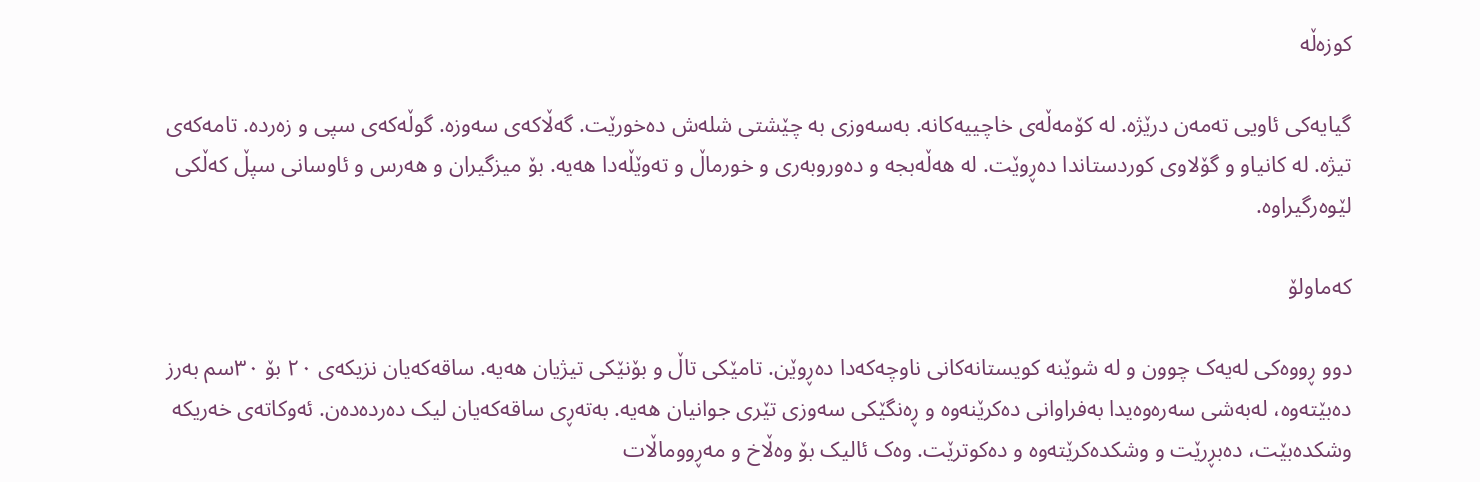کوزەڵە

گیایەکی ئاویی تەمەن درێژە. لە کۆمەڵەی خاچییەکانە. بەسەوزی بە چێشتی شلەش دەخورێت. گەڵاکەی سەوزە. گوڵەکەی سپی و زەردە. تامەکەی تیژە. لە کانیاو و گۆلاوی کوردستاندا دەڕوێت. لە هەڵەبجە و دەوروبەری و خورماڵ و تەوێڵەدا هەیە. بۆ میزگیران و هەرس و ئاوسانی سپڵ کەڵکی لێوەرگیراوە.

کەماولۆ

دوو ڕووەکى لەیەک چوون و لە شوێنە کویستانەکانی ناوچەکەدا دەڕوێن. تامێکى تاڵ و بۆنێکى تیژیان هەیە. ساقەکەیان نزیکەى ٢٠ بۆ ٣٠سم بەرز دەبێتەوە، لەبەشى سەرەوەیدا بەفراوانى دەکرێنەوە و ڕەنگێکى سەوزى تێرى جوانیان هەیە. بەتەڕى ساقەکەیان لیک دەردەدەن. ئەوکاتەى خەریکە وشکدەبێت، دەبڕرێت و وشکدەکرێتەوە و دەکوترێت. وەک ئالیک بۆ وەڵاخ و مەڕووماڵات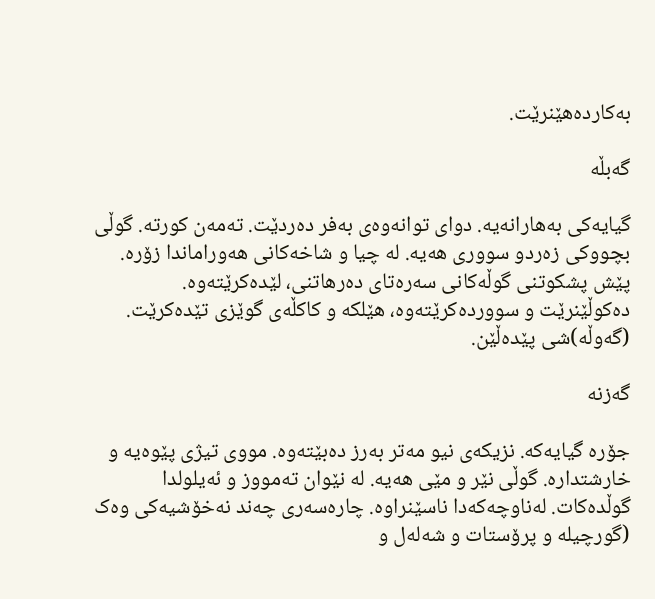بەکاردەهێنرێت.

گەبڵە

گیایەکی بەهارانەیە. دوای توانەوەی بەفر دەردێت. تەمەن کورتە. گوڵی بچووکی زەردو سووری هەیە. لە چیا و شاخەکانی هەوراماندا زۆرە. پێش پشکوتنی گوڵەکانی سەرەتای دەرهاتنی، لێدەکرێتەوە. دەکوڵێنرێت و سووردەکرێتەوە، هێلکە و کاکڵەی گوێزی تێدەکرێت. (گەوڵە)شی پێدەڵێن.

گەزنە

جۆرە گیایەکە. نزیکەی نیو مەتر بەرز دەبێتەوە. مووی تیژی پێوەیە و خارشتدارە. گوڵی نێر و مێی هەیە. لە نێوان تەمووز و ئەیلولدا گوڵدەکات. لەناوچەکەدا ناسێنراوە. چارەسەری چەند نەخۆشیەکی وەک (گورچیلە و پرۆستات و شەلەل و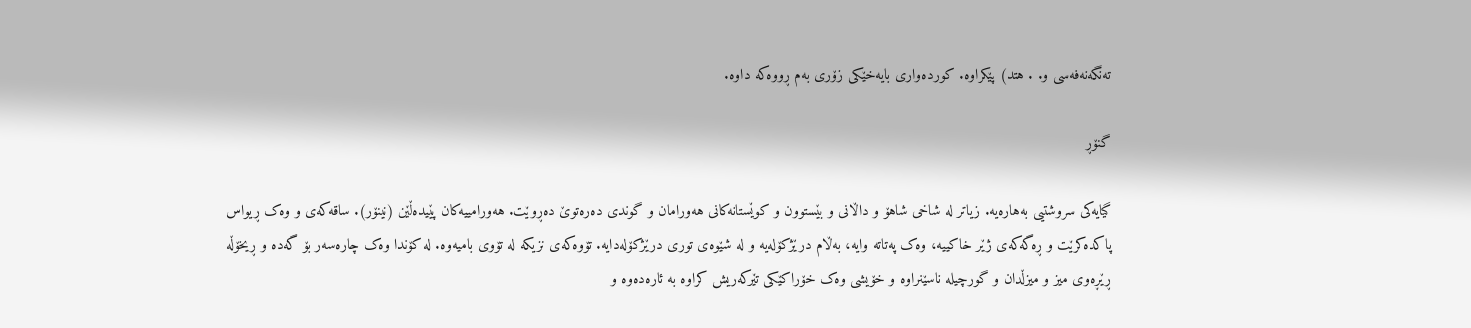تەنگەنەفەسی و. . هتد) پێکراوە. کوردەواری بایەخێکی زۆری بەم ڕووەکە داوە.

گنۆڕ

گیایەکی سروشتیی بەهارەیە. زیاتر لە شاخی شاهۆ و داڵانی و بێستوون و کوێستانەکانی هەورامان و گوندی دەرەتوێ دەڕوێت. هەورامییەکان پێیدەڵێن (نینۆر). ساقەکەی و وەک ڕیواس پاکدەکرێت و ڕەگەکەی ژێر خاکییە، وەک پەتاتە وایە، بەڵام درێژکۆلەیە و لە شێوەی توری درێژکۆلەدایە. تۆوەکەی نزیکە لە تۆوی بامیەوە. لە کۆندا وەک چارەسەر بۆ گەدە و ڕیخۆڵە ڕێڕەوی میز و میزڵدان و گورچیلە ناسێنراوە و خۆیشی وەک خۆراکێکی تێرکەریش کراوە بە ئارەدەوە و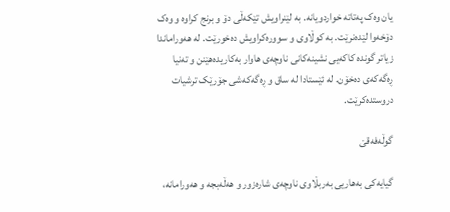یان وەک پەتاتە خواردویانە. بە لێنراویش تێکەڵی دۆ و برنج کراوە و وەک دۆخەوا لێدەنرێت. بە کوڵاوی و سوورەکراویش دەخورێت. لە هەوراماندا زیاتر گوندە کاکەیی نشینەکانی ناوچەی هاوار بەکاریدەهێنن و تەنیا ڕەگەکەی دەخۆن. لە ئێستادا لە ساق و ڕەگەکەشی جۆرێک ترشیات دروستدەکرێت.

گوڵەفەقێ

گیایەکی بەهاریی بەربڵاوی ناوچەی شارەزور و هەڵەبجە و هەورامانە،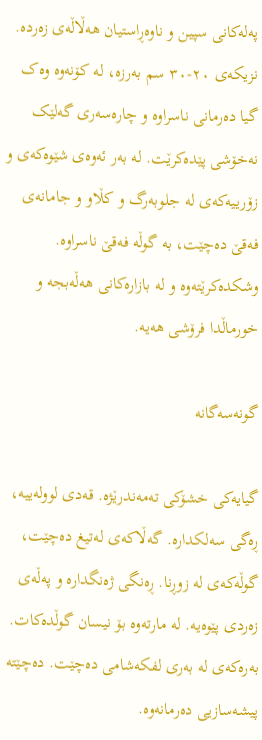پەلەکانی سپین و ناوەڕاستیان هەڵاڵەی زەردە. نزیکەی ٢٠-٣٠ سم بەرزە، لە کۆنەوە وەک گیا دەرمانی ناسراوە و چارەسەری گەلێک نەخۆشی پێدەکرێت. لە بەر ئەوەی شێوەکەی و زۆرییەکەی لە جلوبەرگ و کڵاو و جامانەی فەقێ دەچێت، بە گوڵە فەقێ ناسراوە. وشکدەکرێتەوە و لە بازارەکانی هەڵەبجە و خورماڵدا فرۆشی هەیە.

گونەسەگانە

گیایەکی خشۆکی تەمەندرێژە. قەدی لوولەییە، ڕەگی سەلکدارە. گەڵاکەی لەتیغ دەچێت، گوڵەکەی لە زوڕنا. ڕەنگی ژەنگدارە و پەڵەی زەردی پێوەیە. لە مارتەوە بۆ نیسان گوڵدەکات. بەرەکەی لە بەری لفکەشامی دەچێت. دەچێتە پیشەسازیی دەرمانەوە.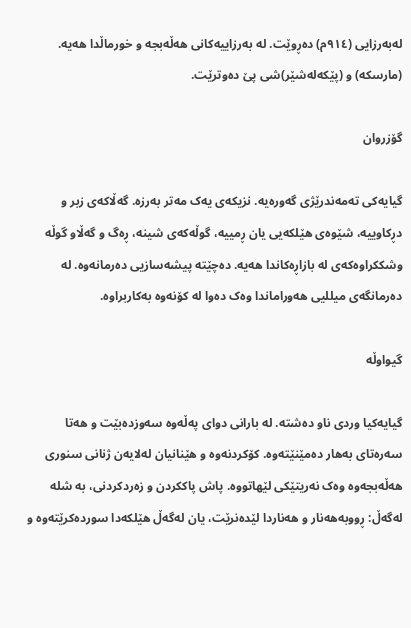لەبەرزایی (٩١٤م) دەڕوێت. لە بەرزاییەکانی هەڵەبجە و خورماڵدا هەیە. (مارسکە) و (پێکەلەشێر)شی پێ دەوترێت.

گۆزروان

گیایەکی تەمەندرێژی گەورەیە. نزیکەی یەک مەتر بەرزە. گەڵاکەی زبر و دڕکاوییە، شێوەی هێلکەیی یان ڕمییە، گوڵەکەی شینە، ڕەگ و گەڵاو گوڵە وشککراوەکەی لە بازاڕەکاندا هەیە. دەچێتە پیشەسازیی دەرمانەوە. لە دەرمانگەی میللیی هەوراماندا وەک دەوا لە کۆنەوە بەکاربراوە.

گیواوڵە

گیایەکیا وردی ناو دەشتە. لە بارانی دوای پەڵەوە سەوزدەبێت و هەتا سەرەتای بەهار دەمێنێتەوە. کۆکردنەوە و هێنانیان لەلایەن ژنانی‌ سنوری هەڵەبجەوە‌ وەک نەریتێکی لێهاتووە. پاش پاککردن و زەردکردنی، بە شلە لەگەڵ: ڕووبەهەنار و هەناردا لێدەنرێت، یان لەگەڵ هێلکەدا سوردەکرێتەوە و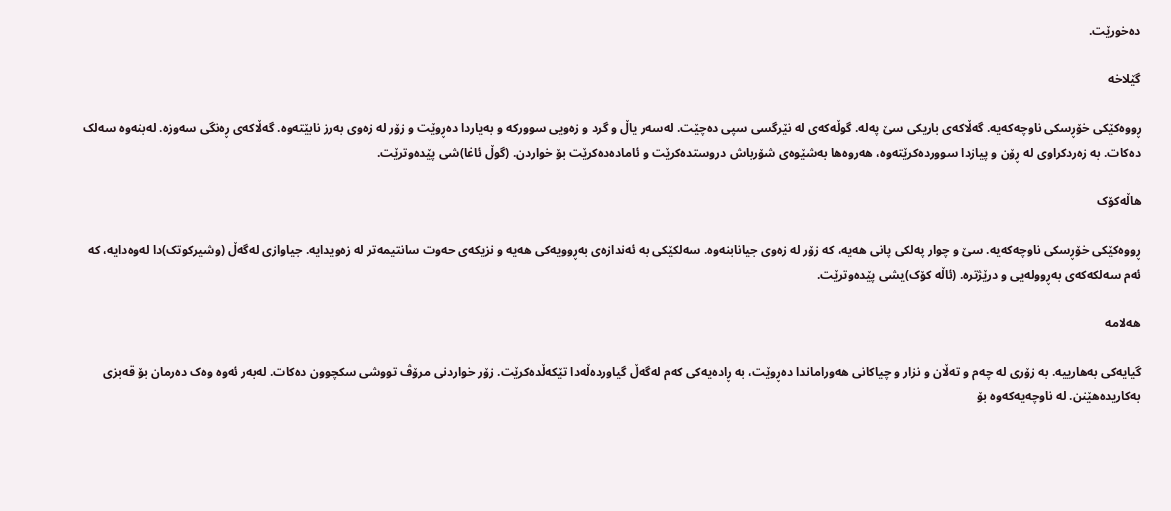دەخورێت.

گێلاخە

ڕووەکێکی خۆڕسکی ناوچەکەیە. گەڵاکەی باریکی سێ پەلە. گوڵەکەی لە نێرگسی سپی دەچێت. لەسەر یاڵ و گرد و زەویی سوورکە و بەیاردا دەڕوێت و زۆر لە زەوی بەرز نابێتەوە. گەڵاکەی ڕەنگی سەوزە. لەبنەوە سەلک دەکات. بە زەردکراوی لە ڕۆن و پیازدا سووردەکرێتەوە، ھەروەھا بەشێوەی شۆرباش دروستدەکرێت و ئامادەدەکرێت بۆ خواردن. (گوڵ ئاغا)شی پێدەوترێت.

ھاڵەکۆک

ڕووەکێکی خۆڕسکى ناوچەکەیە. سێ و چوار پەلکی پانی ھەیە، کە زۆر لە زەوی جیانابنەوە. سەلکێکی بە ئەندازەی بەڕوویەکی هەیە و نزیکەی حەوت سانتیمەتر لە زەویدایە. جیاوازی لەگەڵ (وشیرکوتک)دا لەوەدایه،‌ کە ئەم سەلکەکەی بەڕوولەیی و درێژترە. (ئاڵە کۆک)یشی پێدەوترێت.

هەلامە

گیایەکی بەهارییە. بە زۆری لە چەم و تەڵان و نزار و چیاکانی هەوراماندا دەڕوێت، بە ڕادەیەکی کەم لەگەڵ گیاوردەڵەدا تێکەڵدەکرێت. زۆر خواردنی مرۆڤ تووشی سکچوون دەکات. لەبەر ئەوە وەک دەرمان بۆ قەبزی بەکاریدەهێنن. لە ناوچەیەکەوە بۆ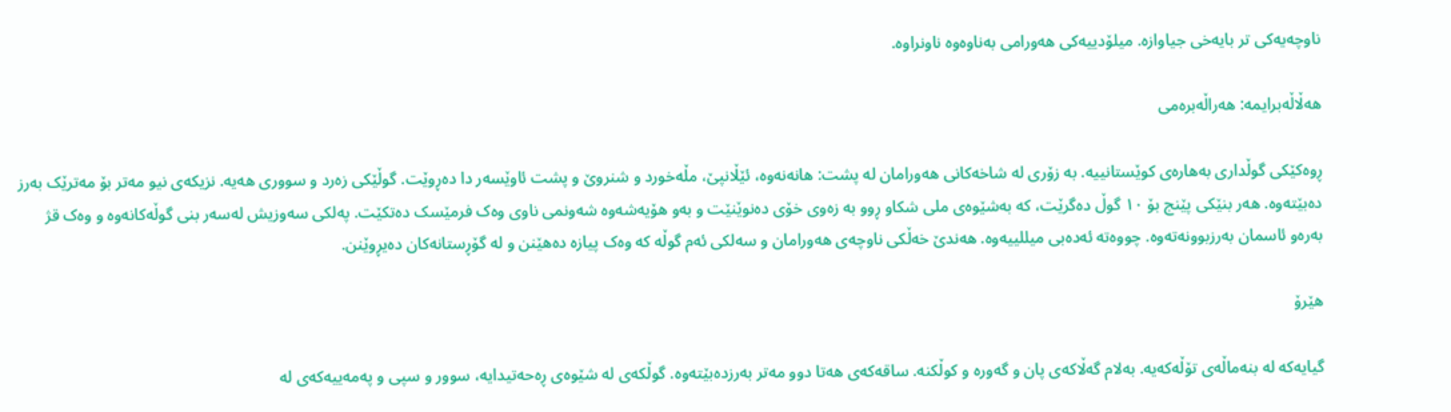ناوچەیەکی تر بایەخی جیاوازە. میلۆدییەکی هەورامی بەناوەوە ناونراوە.

هەڵاڵەبرایمە: هەراڵەبرەمی

ڕوەکێکی گوڵداری بەهارەی کوێستانییە. بە زۆری لە شاخەکانی هەورامان لە پشت: هانەنەوە، ئێڵانپێ، مڵەخورد و شنروێ و پشت ئاوێسەر دا دەڕوێت. گوڵێکی زەرد و سووری هەیە. نزیکەی نیو مەتر بۆ مەترێک بەرز دەبێتەوە. هەر بنێکی پێنج بۆ ١٠ گوڵ دەگرێت، کە بەشێوەی ملی شکاو ڕوو بە زەوی خۆی دەنوێنێت و بەو هۆیەشەوە شەونمی ناوی وەک فرمێسک دەتکێت. پەلکی سەوزیش لەسەر بنی گوڵەکانەوە و وەک قژ بەرەو ئاسمان بەرزبوونەتەوە. چووەتە ئەدەبی میللییەوە. هەندێ خەڵکی ناوچەی هەورامان و سەلکی ئەم گوڵە کە وەک پیازە دەهێنن و لە گۆڕستانەکان دەيڕوێنن.

هێرۆ

گیایەکە لە بنەماڵەی تۆڵەکەیە. بەلام گەڵاکەی پان و گەورە و کوڵکنە. ساقەکەی هەتا دوو مەتر بەرزدەبێتەوە. گوڵکەی لە شێوەی ڕەحەتیدایە، سوور و سپی و پەمەییەکەی لە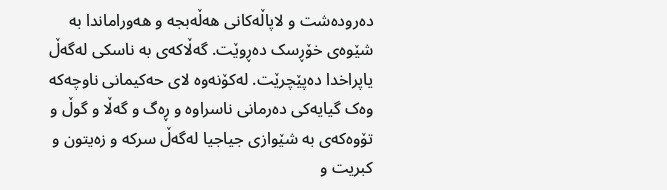دەرودەشت و لاپاڵەکانی هەڵەبجە و هەوراماندا بە شێوەی خۆڕسک دەڕوێت. گەڵاکەی بە ناسکی لەگەڵ یاپراخدا دەپێچرێت. لەکۆنەوە لای حەکیمانی ناوچەکە وەک گیایەکی دەرمانی ناسراوە و ڕەگ و گەڵا و گوڵ و تۆوەکەی بە شێوازی جیاجیا لەگەڵ سرکە و زەیتون و کبریت و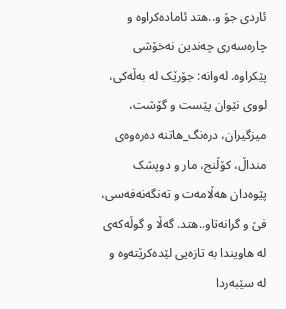ئاردی جۆ و..هتد ئامادەکراوە و چارەسەری چەندین نەخۆشی پێکراوە. لەوانە: جۆرێک لە بەڵەکی، لووی نێوان پێست و گۆشت، میزگیران، درەنگ_هاتنە دەرەوەی منداڵ، کۆڵنج، مار و دوپشک پێوەدان هەڵامەت و تەنگەنەفەسی، فێ و گرانەتاو..هتد. گەڵا و گوڵەکەی لە هاویندا بە تازەیی لێدەکرێتەوە و لە سێبەردا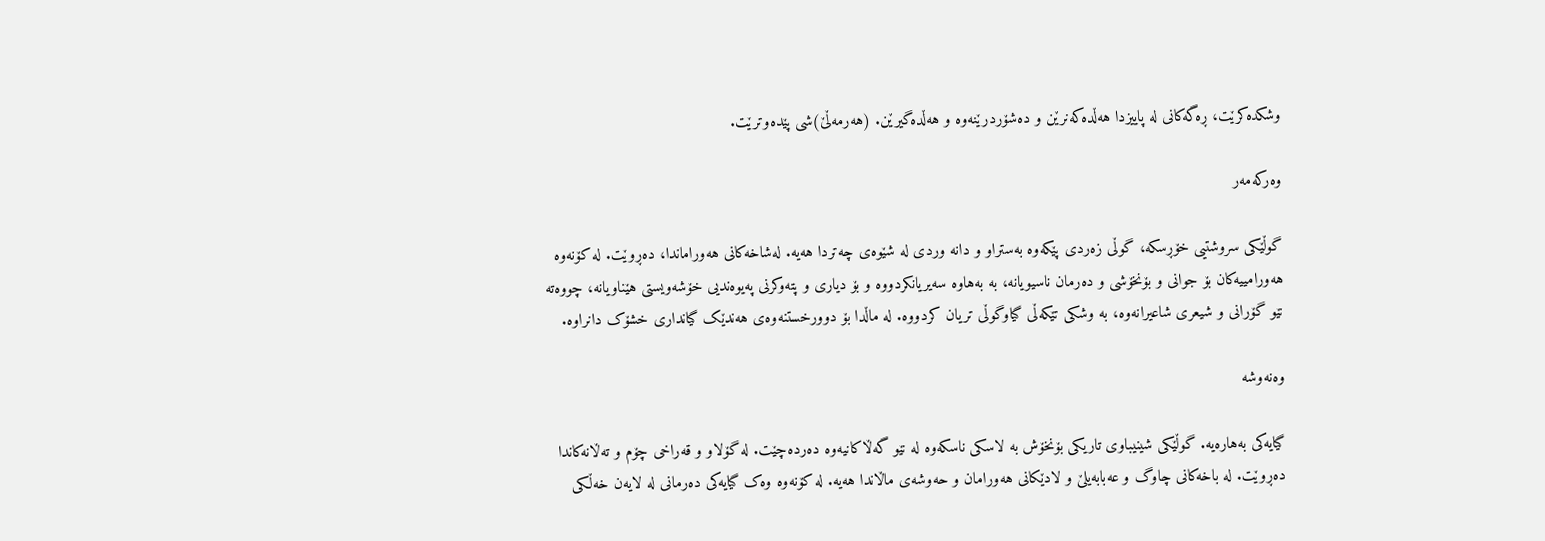وشکدەکرێت، ڕەگەکانی لە پاییزدا هەڵدەکەنرێن و دەشۆردرێنەوە و هەڵدەگیرێن. (هەرمەڵێ)شی پێدەوترێت.

وەرکەمەر

گوڵێکی سروشتیی خۆڕسکە، گوڵی زەردی پێکەوە بەستراو و دانە وردی لە شێوەی چەتردا هەیە. لەشاخەکانی هەوراماندا، دەڕوێت. لە کۆنەوە هەورامییەکان بۆ جوانی و بۆنخۆشی و دەرمان ناسیویانە، بە بەهاوە سەیریانکردووە و بۆ دیاری و پتەوکرنی پەیوەندیی خۆشەویستی هێناویانە، چووەتە نێو گۆرانی و شیعری شاعیرانەوە، بە وشکی تێکەڵی گیاوگوڵی تریان کردووە. لە ماڵدا بۆ دوورخستنەوەی هەندێک گیانداری خشۆک دانراوە.

وەنەوشە

گیایەکی بەهارەیە. گوڵێکی شینیباوی تاریکی بۆنخۆش بە لاسکی ناسکەوە لە نێو گەڵاکانیەوە دەردەچێت. لە گۆلاو و قەراخی چۆم و تەڵانەکاندا دەڕوێت. لە باخەکانی چاوگ و عەبابەیلێ و لادێکانی هەورامان و حەوشەی ماڵاندا هەیە. لە کۆنەوە وەک گیایەکی دەرمانی لە لایەن خەڵکی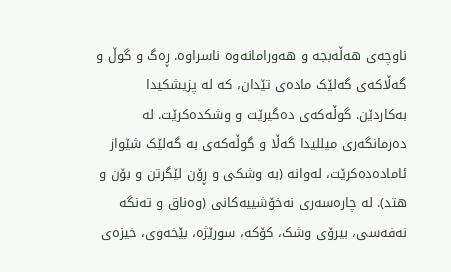ناوچەی هەڵەبجە و هەورامانەوە ناسراوە. ڕەگ و گوڵ و گەڵاکەی گەلێک مادەی تێدان، کە لە پزیشکیدا بەکاردێن. گوڵەکەی دەگیرێت و وشکدەکرێت. لە دەرمانگەری میللیدا گەڵا و گوڵەکەی بە گەلێک شێواز ئامادەدەکرێت، لەوانە (بە وشکی و ڕۆن لێگرتن و بۆن و هتد). لە چارەسەری نەخۆشییەکانی (وەناق و تەنگە نەفەسی، بیرۆی وشک، کۆکە، سورێژە، بێخەوی، خیزەی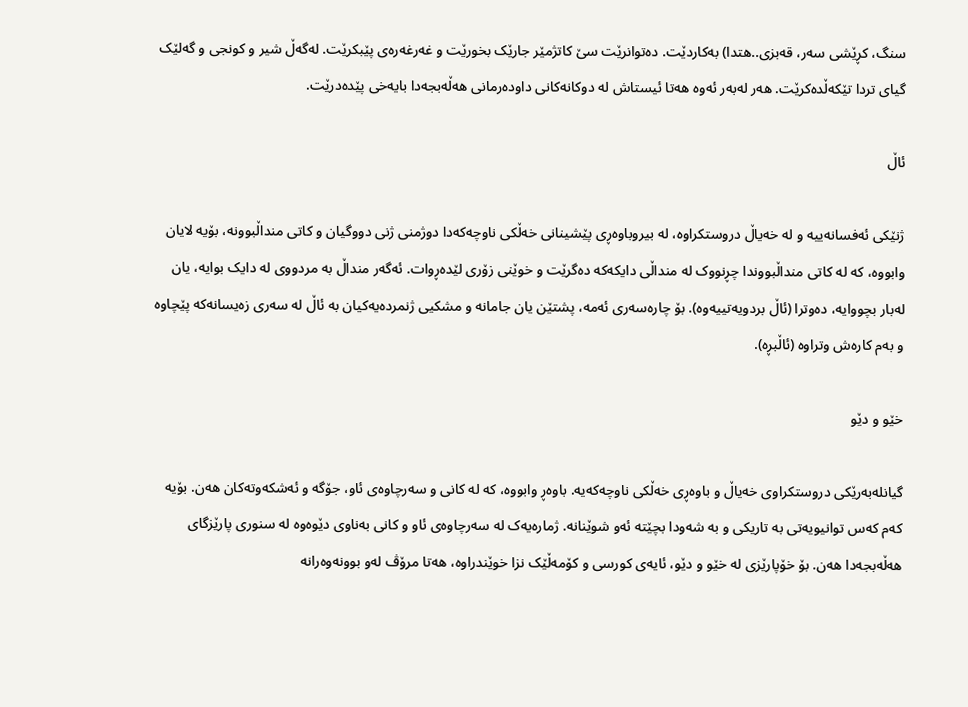سنگ، کڕێشی سەر، قەبزی..هتدا) بەکاردێت. دەتوانرێت سێ کاتژمێر جارێک بخورێت و غەرغەرەی پێبکرێت. لەگەڵ شیر و کونجی و گەلێک گیای تردا تێکەڵدەکرێت. هەر لەبەر ئەوە هەتا ئیستاش لە دوکانەکانی داودەرمانی هەڵەبجەدا بایەخی پێدەدرێت.

ئاڵ

ژنێکی ئەفسانەییە و لە خەیاڵ دروستکراوە، لە بیروباوەڕی پێشینانی خەڵکی ناوچەکەدا دوژمنی ژنی دووگیان و کاتی منداڵبوونە، بۆیە لایان وابووە، کە لە کاتی منداڵبووندا چڕنووک لە منداڵی دایکەکە دەگرێت و خوێنی زۆری لێدەڕوات. ئەگەر منداڵ بە مردووی لە دایک بوایە، یان لەبار بچووایە، دەوترا (ئاڵ بردویەتییەوە). بۆ چارەسەری ئەمە، پشتێن یان جامانە و مشکیی ژنمردەیەکیان بە ئاڵ لە سەری زەیسانەکە پێچاوە و بەم کارەش وتراوە (ئاڵبڕە).

خێو و دێو

گیانلەبەرێکی دروستکراوی خەیاڵ و باوەڕی خەڵکی ناوچەکەیە. باوەڕ وابووه،‌ کە لە کانی و سەرچاوەی ئاو، جۆگە و ئەشکەوتەکان هەن. بۆیە کەم کەس توانیویەتی بە تاریکی و بە شەودا بچێتە ئەو شوێنانه. ژمارەیەک لە سەرچاوەی ئاو و کانی بەناوی دێوەوە لە سنوری پارێزگای هەڵەبجەدا‌ هە‌ن‌. بۆ خۆپارێزی لە خێو و دێو، ئایەی کورسی و کۆمەڵێک نزا خوێندراوە، هەتا مرۆڤ لەو بوونەوەرانە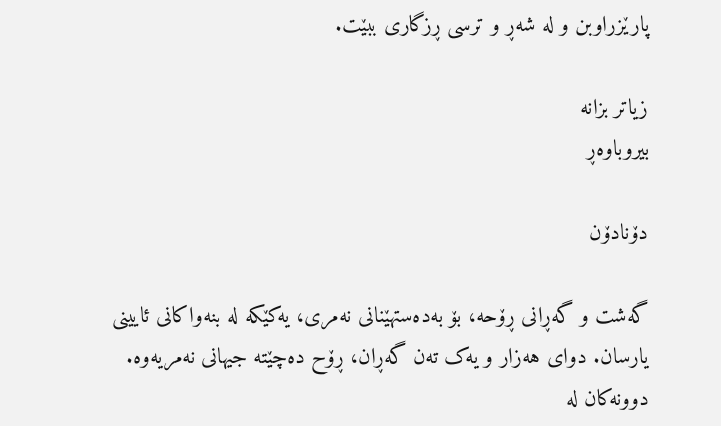پارێزراوبن و لە شەڕ و ترسی ڕزگاری ببێت.

زیاتر بزانە
بیروباوەڕ

دۆنادۆن

گەشت و گەڕانی ڕۆحە، بۆ بەدەستهێنانی نەمری، یەکێکە لە بنەواکانی ئایینی یارسان. دوای هەزار و یەک تەن گەڕان، ڕۆح دەچێتە جیهانی نەمریەوە. دوونەکان لە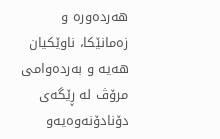هەردەورە و زەمانێکا، ناوێکیان هەیە و بەردەوامی مرۆڤ لە ڕێگەی دۆنادۆنەوەیەو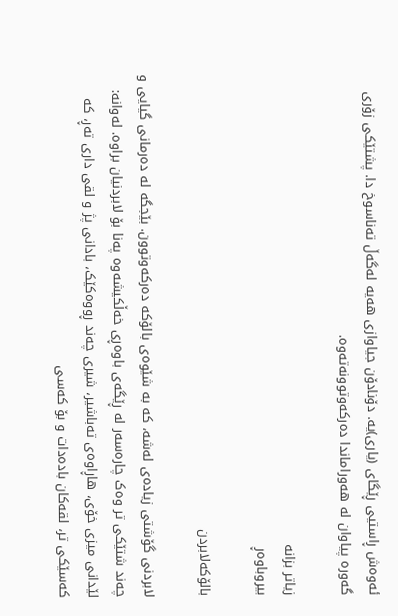ئەوەش ڕاستیی ڕێگای (یاری)یە. دۆنادۆن جیاوازی هەیە لەگەڵ تەناسوخ دا. پشتێکی زۆری گەورە پیاوان لە هەوراماندا دەرکەوتوونەتەوە.

زیاتر بزانە
بیروباوەڕ

بالۆکەلابردن

لابردنی گۆشتی زیادەی لەشە، کە بە شێوەی بالۆکە دەرکەوتوون. بێجگە لە دەرمانی گیایی و چەند شتێکی تر وەک چارەسەر لە ڕێگەی باوەڕی خەڵکیشەوە پەنا بۆ لابردنیان براوە. لەوانە: لێدانی میزی خۆی، هاڕاوەی تەباشیر، شیری چەند ڕووەکێک، بادانی پژ و لقی داری تەڕ، کە کەسێکی تر، لقەکان بادەدات و بۆ کەسی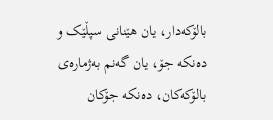بالۆکەدار، یان هێنانی سپڵێک و دەنکە جۆ، یان گەنم بەژمارەی بالۆکەکان، دەنکە جۆکان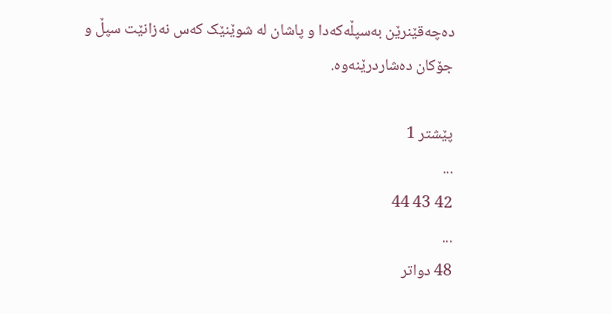دەچەقێنرێن بەسپڵەکەدا و پاشان لە شوێنێک کەس نەزانێت سپڵ و جۆکان دەشاردرێنەوە.

پێشتر 1
...
42 43 44
...
48 دواتر